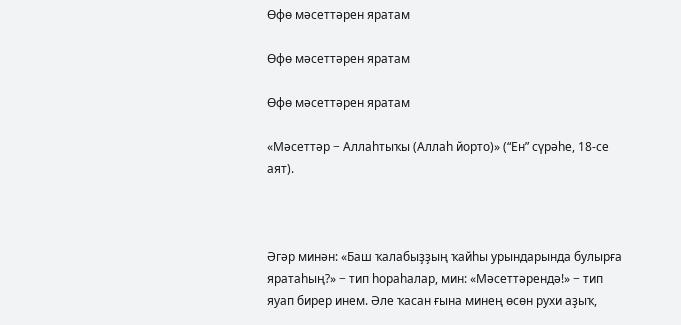Өфө мәсеттәрен яратам

Өфө мәсеттәрен яратам

Өфө мәсеттәрен яратам

«Мәсеттәр − Аллаһтыҡы (Аллаһ йорто)» (“Ен” сүрәһе, 18-се аят).



Әгәр минән: «Баш ҡалабыҙҙың ҡайһы урындарында булырға яратаһың?» − тип һораһалар, мин: «Мәсеттәрендә!» − тип яуап бирер инем. Әле ҡасан ғына минең өсөн рухи аҙыҡ,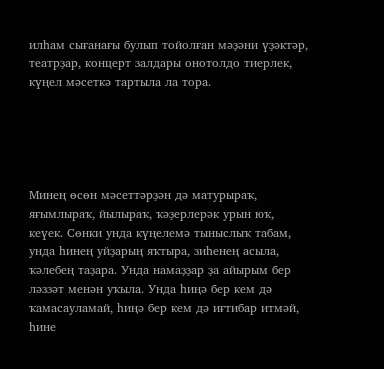илһам сығанағы булып тойолған мәҙәни үҙәктәр, театрҙар, концерт залдары онотолдо тиерлек, күңел мәсеткә тартыла ла тора.





Минең өсөн мәсеттәрҙән дә матурыраҡ, яғымлыраҡ, йылыраҡ, ҡәҙерлерәк урын юҡ, кеүек. Сөнки унда күңелемә тыныслыҡ табам, унда һинең уйҙарың яҡтыра, зиһенең асыла, ҡәлебең таҙара. Унда намаҙҙар ҙа айырым бер ләззәт менән уҡыла. Унда һиңә бер кем дә ҡамасауламай, һиңә бер кем дә иғтибар итмәй, һине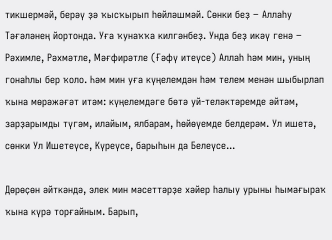тикшермәй, берәү ҙә ҡысҡырып һөйләшмәй. Сөнки беҙ − Аллаһу Тәғәләнең йортонда. Уға ҡунаҡҡа килгәнбеҙ. Унда беҙ икәү генә − Рәхимле, Рәхмәтле, Мәғфирәтле (Ғәфү итеүсе) Аллаһ һәм мин, уның гонаһлы бер ҡоло. Һәм мин уға күңелемдән һәм телем менән шыбырлап ҡына мөрәжәғәт итәм: күңелемдәге бөтә уй-теләктәремде әйтәм, зарҙарымды түгәм, илайым, ялбарам, һөйөүемде белдерәм. Ул ишетә, сөнки Ул Ишетеүсе, Күреүсе, барыһын да Белеүсе...

Дөрөҫөн әйткәндә, элек мин мәсеттәрҙе хәйер һалыу урыны һымағыраҡ ҡына күрә торғайным. Барып,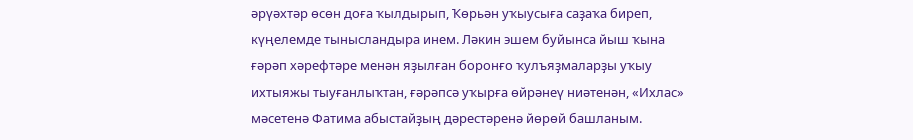әрүәхтәр өсөн доға ҡылдырып, Ҡөрьән уҡыусыға саҙаҡа биреп, күңелемде тынысландыра инем. Ләкин эшем буйынса йыш ҡына ғәрәп хәрефтәре менән яҙылған боронғо ҡулъяҙмаларҙы уҡыу ихтыяжы тыуғанлыҡтан, ғәрәпсә уҡырға өйрәнеү ниәтенән, «Ихлас» мәсетенә Фатима абыстайҙың дәрестәренә йөрөй башланым.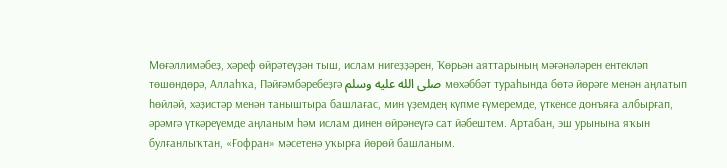Мөғәллимәбеҙ, хәреф өйрәтеүҙән тыш, ислам нигеҙҙәрен, Ҡөрьән аяттарының мәғәнәләрен ентекләп төшөндөрә, Аллаһҡа, Пәйғәмбәребеҙгә صلى الله عليه وسلم мөхәббәт тураһында бөтә йөрәге менән аңлатып һөйләй, хәҙистәр менән таныштыра башлағас, мин үҙемдең күпме ғүмеремде, үткенсе донъяға албырғап, әрәмгә үткәреүемде аңланым һәм ислам динен өйрәнеүгә сат йәбештем. Артабан, эш урынына яҡын булғанлыҡтан, «Ғофран» мәсетенә уҡырға йөрөй башланым.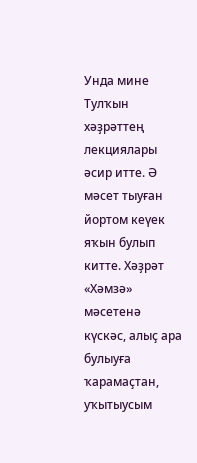Унда мине Тулҡын хәҙрәттең лекциялары әсир итте. Ә мәсет тыуған йортом кеүек яҡын булып китте. Хәҙрәт «Хәмзә» мәсетенә күскәс, алыҫ ара булыуға ҡарамаҫтан, уҡытыусым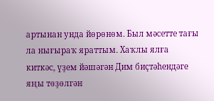артынан унда йөрөнөм. Был мәсетте тағы ла нығыраҡ яраттым. Хаҡлы ялға киткәс, үҙем йәшәгән Дим биҫтәһендәге яңы төҙөлгән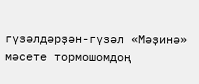гүзәлдәрҙән-гүзәл «Мәҙинә» мәсете тормошомдоң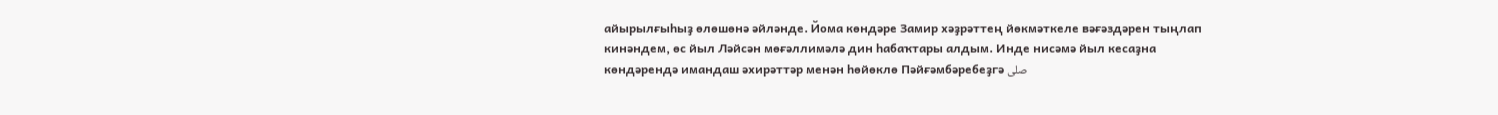айырылғыһыҙ өлөшөнә әйләнде. Йома көндәре Замир хәҙрәттең йөкмәткеле вәғәздәрен тыңлап кинәндем, өс йыл Ләйсән мөғәллимәлә дин һабаҡтары алдым. Инде нисәмә йыл кесаҙна көндәрендә имандаш әхирәттәр менән һөйөклө Пәйғәмбәребеҙгә صلى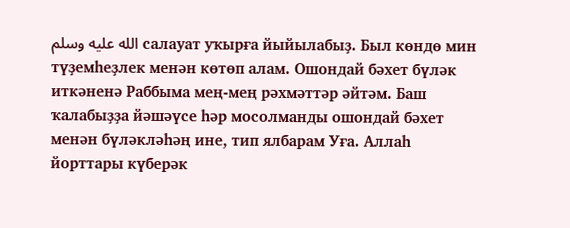الله عليه وسلم салауат уҡырға йыйылабыҙ. Был көндө мин түҙемһеҙлек менән көтөп алам. Ошондай бәхет бүләк иткәненә Раббыма мең-мең рәхмәттәр әйтәм. Баш ҡалабыҙҙа йәшәүсе һәр мосолманды ошондай бәхет менән бүләкләһәң ине, тип ялбарам Уға. Аллаһ йорттары күберәк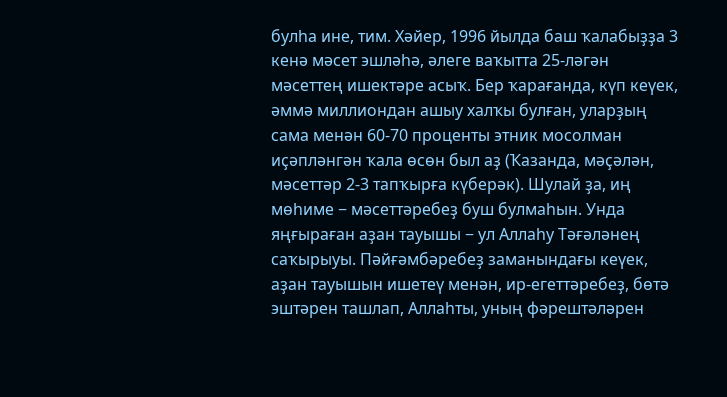булһа ине, тим. Хәйер, 1996 йылда баш ҡалабыҙҙа 3 кенә мәсет эшләһә, әлеге ваҡытта 25-ләгән мәсеттең ишектәре асыҡ. Бер ҡарағанда, күп кеүек, әммә миллиондан ашыу халҡы булған, уларҙың сама менән 60-70 проценты этник мосолман иҫәпләнгән ҡала өсөн был аҙ (Ҡазанда, мәҫәлән, мәсеттәр 2-3 тапҡырға күберәк). Шулай ҙа, иң мөһиме − мәсеттәребеҙ буш булмаһын. Унда яңғыраған аҙан тауышы − ул Аллаһу Тәғәләнең саҡырыуы. Пәйғәмбәребеҙ заманындағы кеүек, аҙан тауышын ишетеү менән, ир-егеттәребеҙ, бөтә эштәрен ташлап, Аллаһты, уның фәрештәләрен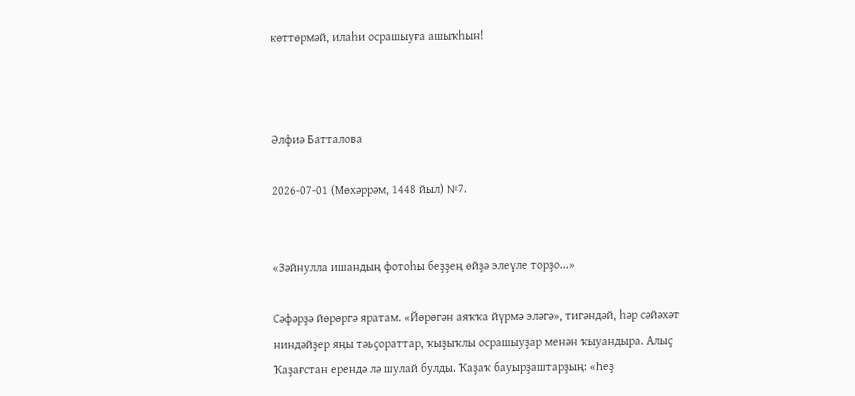көттөрмәй, илаһи осрашыуға ашыҡһын!



Әлфиә Батталова

2026-07-01 (Мөхәррәм, 1448 йыл) №7.


«Зәйнулла ишандың фотоһы беҙҙең өйҙә элеүле торҙо...»

Сәфәрҙә йөрөргә яратам. «Йөрөгән аяҡҡа йүрмә эләгә», тигәндәй, һәр сәйәхәт ниндәйҙер яңы тәьҫораттар, ҡыҙыҡлы осрашыуҙар менән ҡыуандыра. Алыҫ Ҡаҙағстан ерендә лә шулай булды. Ҡаҙаҡ бауырҙаштарҙың: «Һеҙ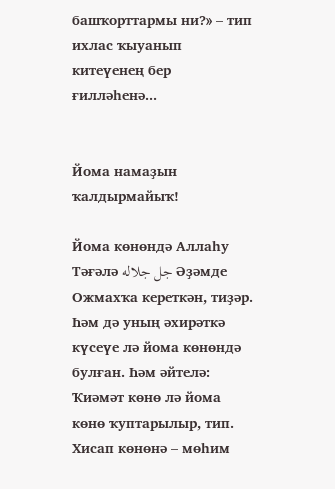башҡорттармы ни?» – тип ихлас ҡыуанып китеүенең бер ғилләһенә...


Йома намаҙын ҡалдырмайыҡ!

Йома көнөндә Аллаһу Тәғәлә جل جلاله Әҙәмде Ожмахҡа кереткән, тиҙәр. Һәм дә уның әхирәткә күсеүе лә йома көнөндә булған. Һәм әйтелә: Ҡиәмәт көнө лә йома көнө ҡуптарылыр, тип. Хисап көнөнә – мөһим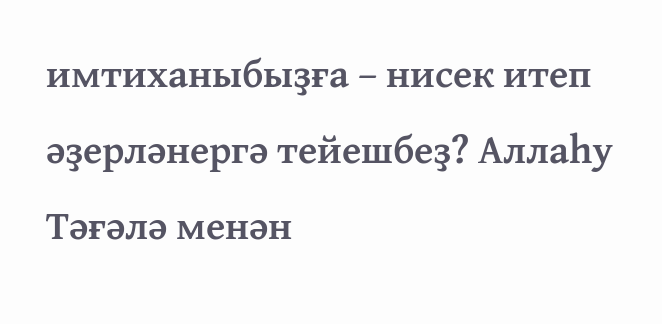имтиханыбыҙға – нисек итеп әҙерләнергә тейешбеҙ? Аллаһу Тәғәлә менән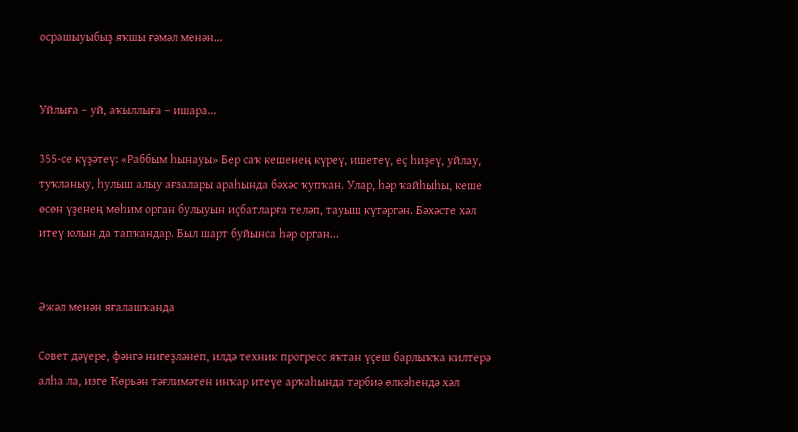осрашыуыбыҙ яҡшы ғәмәл менән...


Уйлыға – уй, аҡыллыға – ишара...

355-се күҙәтеү: «Раббым һынауы» Бер саҡ кешенең күреү, ишетеү, еҫ һиҙеү, уйлау, туҡланыу, һулыш алыу ағзалары араһында бәхәс ҡупҡан. Улар, һәр ҡайһыһы, кеше өсөн үҙенең мөһим орган булыуын иҫбатларға теләп, тауыш күтәргән. Бәхәсте хәл итеү юлын да тапҡандар. Был шарт буйынса һәр орган...


Әжәл менән яғалашҡанда

Совет дәүере, фәнгә нигеҙләнеп, илдә техник прогресс яҡтан үҫеш барлыҡҡа килтерә алһа ла, изге Ҡөрьән тәғлимәтен инҡар итеүе арҡаһында тәрбиә өлкәһендә хәл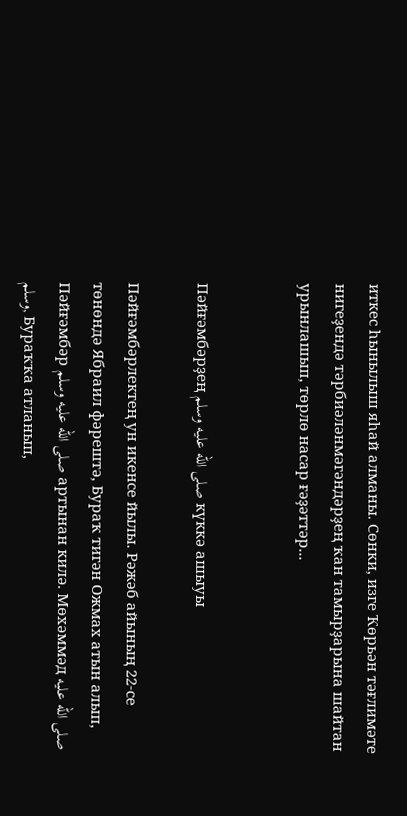иткес һынылыш яһай алманы. Сөнки, изге Ҡөрьән тәғлимәте нигеҙендә тәрбиәләнмәгәндәрҙең ҡан тамырҙарына шайтан урынлашып, төрлө насар ғәҙәттәр...


Пәйғәмбәрҙең صلى الله عليه وسلم күккә ашыуы

Пәйғәмбәрлектең ун икенсе йылы. Рәжәб айының 22-се төнөндә Ябраил фәрештә, Бураҡ тигән Ожмах атын алып, Пәйғәмбәр صلى الله عليه وسلم артынан килә. Мөхәммәд صلى الله عليه وسلم, Бураҡҡа атланып,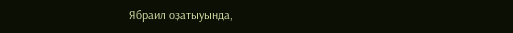Ябраил оҙатыуында,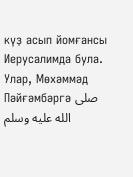күҙ асып йомғансы Иерусалимда була. Улар, Мөхәммәд Пәйғәмбәргә صلى الله عليه وسلم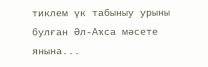тиклем үк табыныу урыны булған Әл-Аҡса мәсете янына...